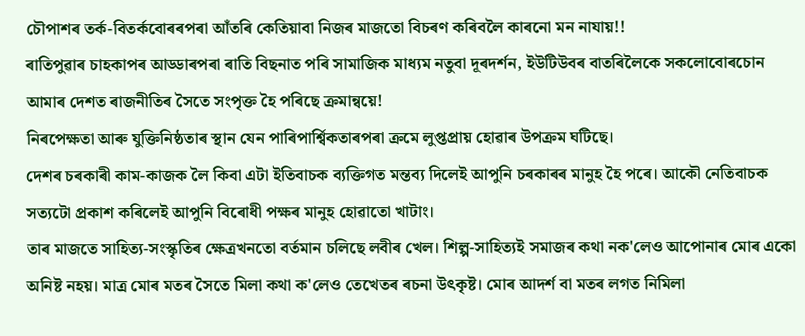চৌপাশৰ তৰ্ক-বিতৰ্কবোৰৰপৰা আঁতৰি কেতিয়াবা নিজৰ মাজতো বিচৰণ কৰিবলৈ কাৰনো মন নাযায়!!
ৰাতিপুৱাৰ চাহকাপৰ আড্ডাৰপৰা ৰাতি বিছনাত পৰি সামাজিক মাধ্যম নতুবা দূৰদৰ্শন, ইউটিউবৰ বাতৰিলৈকে সকলোবোৰচোন আমাৰ দেশত ৰাজনীতিৰ সৈতে সংপৃক্ত হৈ পৰিছে ক্ৰমান্বয়ে!
নিৰপেক্ষতা আৰু যুক্তিনিষ্ঠতাৰ স্থান যেন পাৰিপাৰ্শ্বিকতাৰপৰা ক্ৰমে লুপ্তপ্ৰায় হোৱাৰ উপক্ৰম ঘটিছে।
দেশৰ চৰকাৰী কাম-কাজক লৈ কিবা এটা ইতিবাচক ব্যক্তিগত মন্তব্য দিলেই আপুনি চৰকাৰৰ মানুহ হৈ পৰে। আকৌ নেতিবাচক সত্যটো প্ৰকাশ কৰিলেই আপুনি বিৰোধী পক্ষৰ মানুহ হোৱাতো খাটাং।
তাৰ মাজতে সাহিত্য-সংস্কৃতিৰ ক্ষেত্ৰখনতো বৰ্তমান চলিছে লবীৰ খেল। শিল্প-সাহিত্যই সমাজৰ কথা নক'লেও আপোনাৰ মোৰ একো অনিষ্ট নহয়। মাত্ৰ মোৰ মতৰ সৈতে মিলা কথা ক'লেও তেখেতৰ ৰচনা উৎকৃষ্ট। মোৰ আদৰ্শ বা মতৰ লগত নিমিলা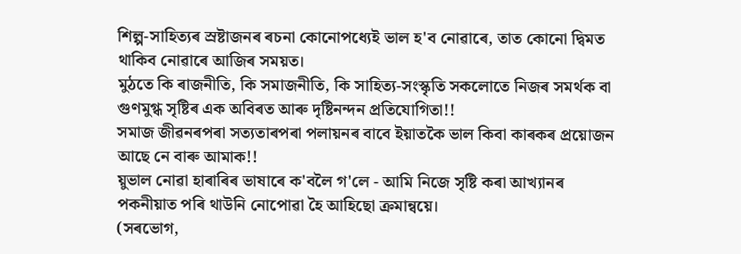শিল্প-সাহিত্যৰ স্ৰষ্টাজনৰ ৰচনা কোনোপধ্যেই ভাল হ'ব নোৱাৰে, তাত কোনো দ্বিমত থাকিব নোৱাৰে আজিৰ সময়ত।
মুঠতে কি ৰাজনীতি, কি সমাজনীতি, কি সাহিত্য-সংস্কৃতি সকলোতে নিজৰ সমৰ্থক বা গুণমুগ্ধ সৃষ্টিৰ এক অবিৰত আৰু দৃষ্টিনন্দন প্ৰতিযোগিতা!!
সমাজ জীৱনৰপৰা সত্যতাৰপৰা পলায়নৰ বাবে ইয়াতকৈ ভাল কিবা কাৰকৰ প্ৰয়োজন আছে নে বাৰু আমাক!!
য়ুভাল নোৱা হাৰাৰিৰ ভাষাৰে ক'বলৈ গ'লে - আমি নিজে সৃষ্টি কৰা আখ্যানৰ পকনীয়াত পৰি থাউনি নোপোৱা হৈ আহিছো ক্ৰমান্বয়ে।
(সৰভোগ,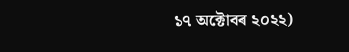১৭ অক্টোবৰ ২০২২)